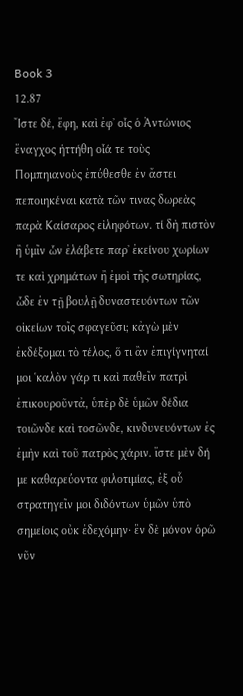Book 3
12.87
Ἴστε δέ, ἔφη, καὶ ἐφʼ οἷς ὁ Ἀντώνιος ἔναγχος ἡττήθη οἷά τε τοὺς Πομπηιανοὺς ἐπύθεσθε ἐν ἄστει πεποιηκέναι κατὰ τῶν τινας δωρεὰς παρὰ Καίσαρος εἰληφότων. τί δὴ πιστὸν ἢ ὑμῖν ὧν ἐλάβετε παρʼ ἐκείνου χωρίων τε καὶ χρημάτων ἢ ἐμοὶ τῆς σωτηρίας, ὧδε ἐν τῇ βουλῇ δυναστευόντων τῶν οἰκείων τοῖς σφαγεῦσι; κἀγὼ μὲν ἐκδέξομαι τὸ τέλος, ὅ τι ἂν ἐπιγίγνηταί μοι ʽκαλὸν γάρ τι καὶ παθεῖν πατρὶ ἐπικουροῦντἀ, ὑπὲρ δὲ ὑμῶν δέδια τοιῶνδε καὶ τοσῶνδε, κινδυνευόντων ἐς ἐμὴν καὶ τοῦ πατρὸς χάριν. ἴστε μὲν δή με καθαρεύοντα φιλοτιμίας, ἐξ οὗ στρατηγεῖν μοι διδόντων ὑμῶν ὑπὸ σημείοις οὐκ ἐδεχόμην· ἓν δὲ μόνον ὁρῶ νῦν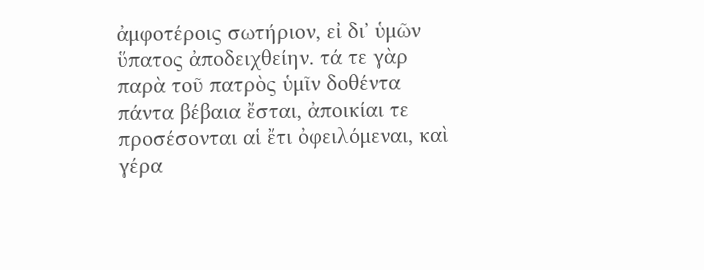ἀμφοτέροις σωτήριον, εἰ διʼ ὑμῶν ὕπατος ἀποδειχθείην. τά τε γὰρ παρὰ τοῦ πατρὸς ὑμῖν δοθέντα πάντα βέβαια ἔσται, ἀποικίαι τε προσέσονται αἱ ἔτι ὀφειλόμεναι, καὶ γέρα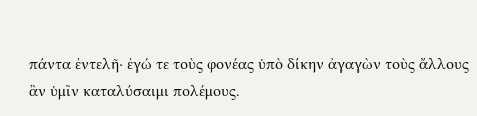πάντα ἐντελῆ· ἐγώ τε τοὺς φονέας ὑπὸ δίκην ἀγαγὼν τοὺς ἄλλους ἂν ὑμῖν καταλύσαιμι πολέμους.